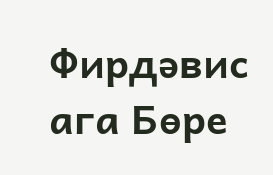Фирдәвис ага Бөре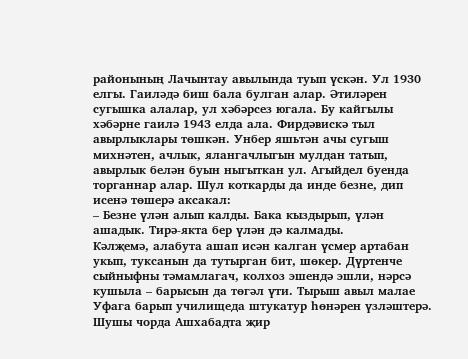районының Лачынтау авылында туып үскән. Ул 1930 елгы. Гаиләдә биш бала булган алар. Әтиләрен сугышка алалар, ул хәбәрсез югала. Бу кайгылы хәбәрне гаилә 1943 елда ала. Фирдәвискә тыл авырлыклары төшкән. Унбер яшьтән ачы сугыш михнәтен, ачлык, ялангачлыгын мулдан татып, авырлык белән буын ныгыткан ул. Агыйдел буенда торганнар алар. Шул коткарды да инде безне, дип исенә төшерә аксакал:
– Безне үлән алып калды. Бака кыздырып, үлән ашадык. Тирә-якта бер үлән дә калмады.
Кәлҗемә, алабута ашап исән калган үсмер артабан укып, туксанын да тутырган бит, шөкер. Дүртенче сыйныфны тәмамлагач, колхоз эшендә эшли, нәрсә кушыла – барысын да төгәл үти. Тырыш авыл малае Уфага барып училищеда штукатур һөнәрен үзләштерә. Шушы чорда Ашхабадта җир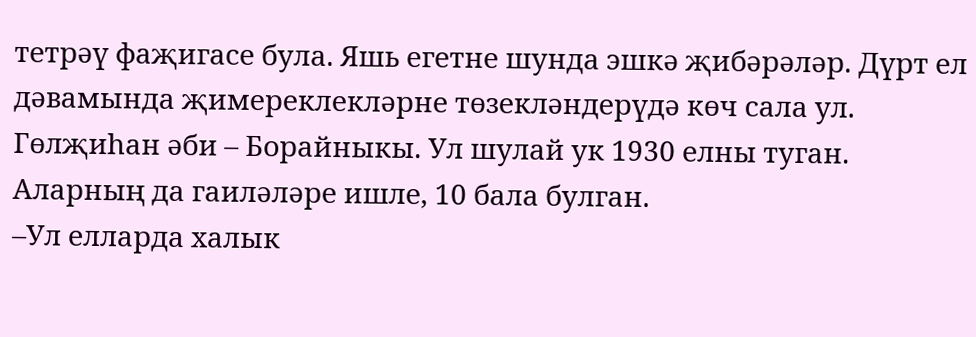тетрәү фаҗигасе була. Яшь егетне шунда эшкә җибәрәләр. Дүрт ел дәвамында җимереклекләрне төзекләндерүдә көч сала ул.
Гөлҗиһан әби – Борайныкы. Ул шулай ук 1930 елны туган. Аларның да гаиләләре ишле, 10 бала булган.
–Ул елларда халык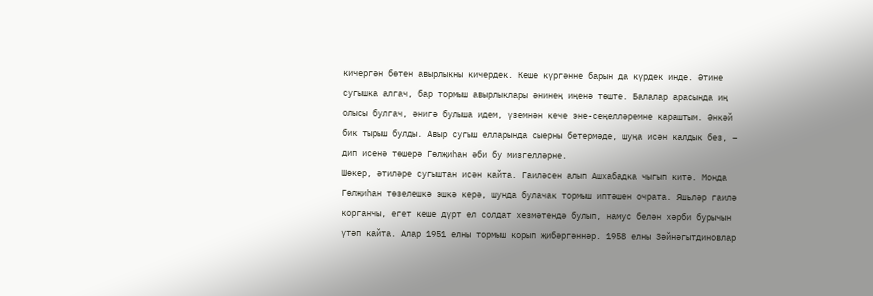кичергән бөтен авырлыкны кичердек. Кеше күргәнне барын да күрдек инде. Әтине сугышка алгач, бар тормыш авырлыклары әнинең иңенә төште. Балалар арасында иң олысы булгач, әнигә булыша идем, үземнән кече эне-сеңелләремне караштым. Әнкәй бик тырыш булды. Авыр сугыш елларында сыерны бетермәде, шуңа исән калдык без, – дип исенә төшерә Гөлҗиһан әби бу мизгелләрне.
Шөкер, әтиләре сугыштан исән кайта. Гаиләсен алып Ашхабадка чыгып китә. Монда Гөлҗиһан төзелешкә эшкә керә, шунда булачак тормыш иптәшен очрата. Яшьләр гаилә корганчы, егет кеше дүрт ел солдат хезмәтендә булып, намус белән хәрби бурычын үтәп кайта. Алар 1951 елны тормыш корып җибәргәннәр. 1958 елны Зәйнәгытдиновлар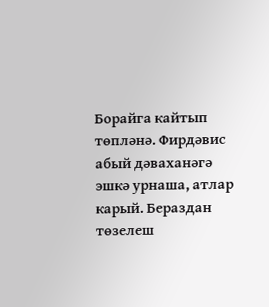Борайга кайтып төпләнә. Фирдәвис абый дәваханәгә эшкә урнаша, атлар карый. Бераздан төзелеш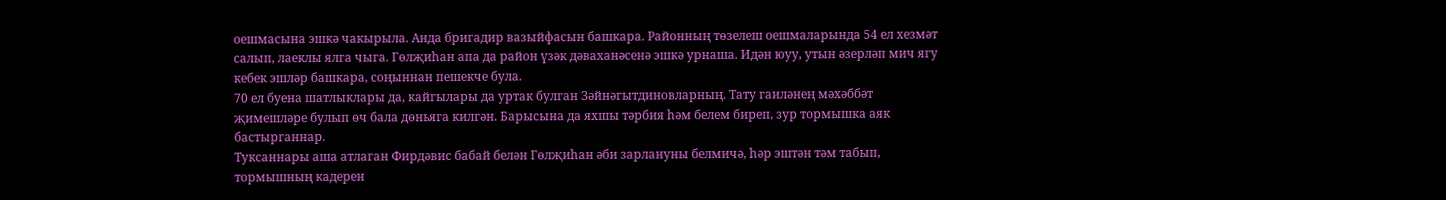оешмасына эшкә чакырыла. Анда бригадир вазыйфасын башкара. Районның төзелеш оешмаларында 54 ел хезмәт салып, лаеклы ялга чыга. Гөлҗиһан апа да район үзәк дәваханәсенә эшкә урнаша. Идән юуу, утын әзерләп мич ягу кебек эшләр башкара, соңыннан пешекче була.
70 ел буена шатлыклары да, кайгылары да уртак булган Зәйнәгытдиновларның. Тату гаиләнең мәхәббәт җимешләре булып өч бала дөньяга килгән. Барысына да яхшы тәрбия һәм белем биреп, зур тормышка аяк бастырганнар.
Туксаннары аша атлаган Фирдәвис бабай белән Гөлҗиһан әби зарлануны белмичә, һәр эштән тәм табып, тормышның кадерен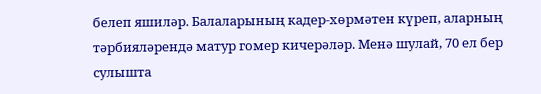белеп яшиләр. Балаларының кадер-хөрмәтен күреп, аларның тәрбияләрендә матур гомер кичерәләр. Менә шулай, 70 ел бер сулышта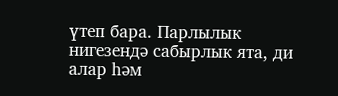үтеп бара. Парлылык нигезендә сабырлык ята, ди алар һәм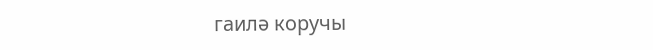гаилә коручы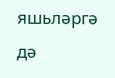яшьләргә дә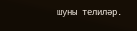шуны телиләр.